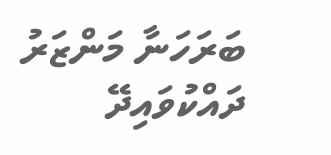ބަރަހަނާ މަންޒަރު ދައްކުވައިދޭ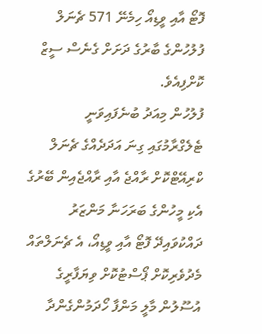ފޮޓޯ އާއި ވީޑިއޯ ހިމެނޭ 571 ޗެނަލް ފުލުހުންގެ ބާރުގެ ދަށަށް ގެނެސް ސީޒް ކޮށްފިއެވެ.
ފުލުހުން މިއަދު ބުނެފައިވަނީ ޓެލެގްރާމުގައި ގިނަ އަދަދެއްގެ ޗެނަލް ކްރިއޭޓްކޮށް ރާއްޖެ އާއި ރާއްޖެއިން ބޭރުގެ އެކި މީހުންގެ ބަރަހަނާ މަންޒަރު ދައްކުވައިދޭ ފޮޓޯ އާއި ވީޑިއޯ، އެ ޗެނަލްތައް މެދުވެރިކޮށް ޕޯސްޓުކޮށް ވިޔަފާރީގެ އުސޫލުން މާލީ މަންފާ ހޯދަމުންގެންދާ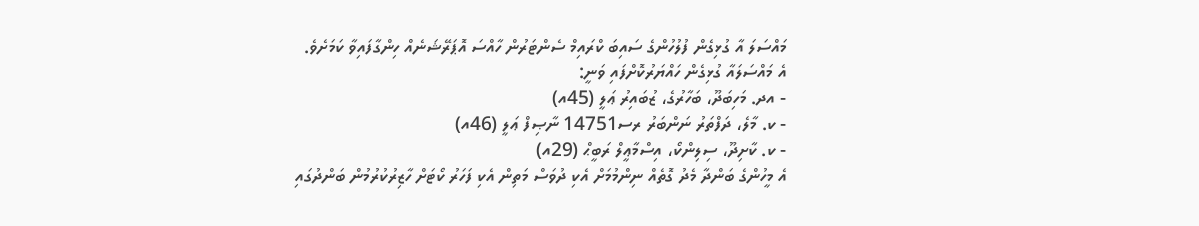މައްސަލަ އާ ގުޅިގެން ފުލުހުންގެ ސައިބަ ކްރައިމް ސެންޓަރުން ހާއްސަ އޮޕަރޭޝަނެއް ހިންގާފައިވާ ކަމަށެވެ.
އެ މައްސަލައާ ގުޅިގެން ހައްޔަރުކޮށްފައި ވަނީ:
- އދ. މަހިބަދޫ، ބަހާރުގެ، ޒުބައިރު ޢަލީ (45އ)
- ކ. މާލެ، ދަފްތަރު ނަންބަރު ރސ14751 ނާޞިފް ޢަލީ (46އ)
- ކ. ކާށިދޫ، ސިލިންކޯ، އިސްމާޢީލް ރަބީޙް (29އ)
އެ މީހުންގެ ބަންދާ މެދު ގޮތެއް ނިންމުމަށް އެކި ދުވަސް މަތިން އެކި ފަހަރު ކޯޓަށް ހާޒިރުކުރުމުން ބަންދުގައި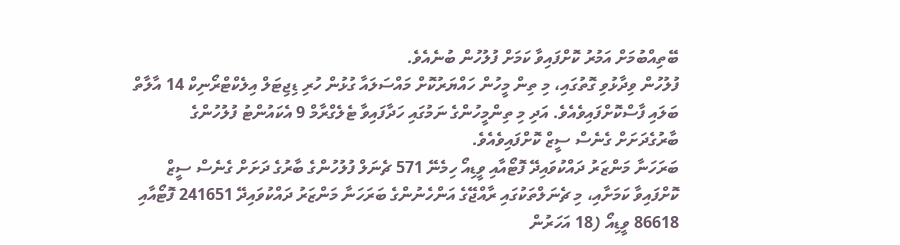ބޭތިއްބުމަށް އަމުރު ކޮށްފައިވާ ކަމަށް ފުލުހުން ބުނެއެވެ.
ފުލުހުން ވިދާޅުވި ގޮތުގައި، މި ތިން މީހުން ހައްޔަރުކޮށް މައްސަލައާ ގުޅުން ހުރި ޑިޖިޓަލް އިލެކްޓްރޯނިކް 14 އާލާތް ބަލައި ފާސްކޮށްފައިވެއެވެ. އަދި މި ތިންމީހުންގެ ނަމުގައި ހަދާފައިވާ ޓެލެގްރާމް 9 އެކައުންޓު ފުލުހުންގެ ބާރުގެދަށަށް ގެނެސް ސީޒް ކޮށްފައިވެއެވެ.
ބަރަހަނާ މަންޒަރު ދައްކުވައިދޭ ފޮޓޯއާއި ވީޑިއޯ ހިމެނޭ 571 ޗެނަލް ފުލުހުންގެ ބާރުގެ ދަށަށް ގެނެސް ސީޒް ކޮށްފައިވާ ކަމަށާއި، މި ޗެނަލްތަކުގައި ރާއްޖޭގެ އަންހެނުންގެ ބަރަހަނާ މަންޒަރު ދައްކުވައިދޭ 241651 ފޮޓޯއާއި 86618 ވީޑިއޯ (18 އަހަރުން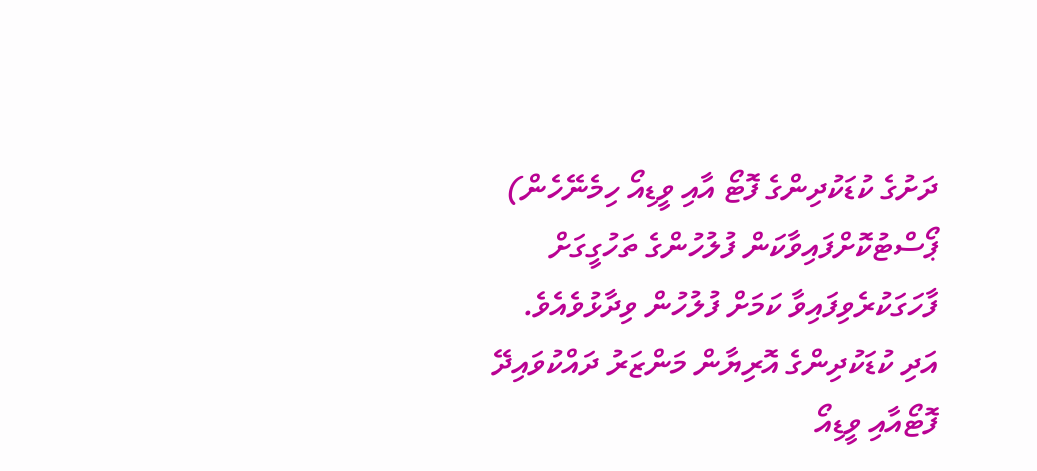ދަށުގެ ކުޑަކުދިންގެ ފޮޓޯ އާއި ވީޑިއޯ ހިމެނޭހެން) ޕޯސްޓުކޮށްފައިވާކަން ފުލުހުންގެ ތަހުގީގަށް ފާހަގަކުރެވިފައިވާ ކަމަށް ފުލުހުން ވިދާޅުވެއެވެ.
އަދި ކުޑަކުދިންގެ އޮރިޔާން މަންޒަރު ދައްކުވައިދޭ ފޮޓޯއާއި ވީޑިއޯ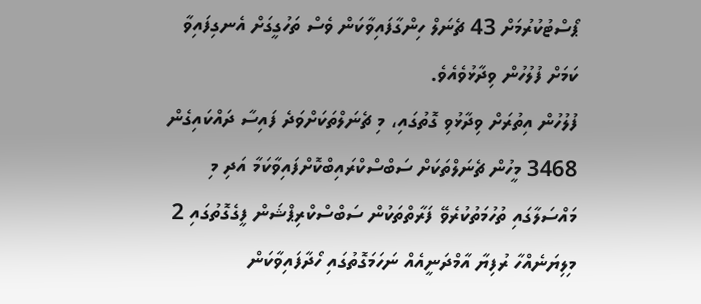ޕޯސްޓުކުރުމަށް 43 ޗެނަލް ހިންގާފައިވާކަން ވެސް ތަހުގީގަށް އެނގިފައިވާ ކަމަށް ފުލުހުން ވިދާޅުވެއެވެ.
ފުލުހުން އިތުރަށް ވިދާޅުވި ގޮތުގައި، މި ޗެނަލްތަކަށްވަދެ ފައިސާ ދައްކައިގެން 3468 މީހުން ޗެނަލްތަކަށް ސަބްސްކްރައިބްކޮށްފައިވާކަމާ އަދި މި މައްސަލާގައި ތުހުމަތުކުރެވޭ ފަރާތްތަކުން ސަބްސްކްރިޕްޝަން ފީގެގޮތުގައި 2 މިލިޔަނެއްހާ ރުފިޔާ އާމްދަނީއެއް ނަހަމަގޮތުގައި ހޯދާފައިވާކަން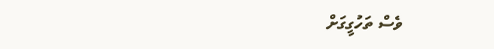ވެސް ތަހުގީގަށް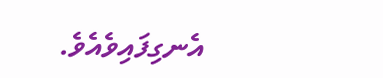އެނގިފައިވެއެވެ.